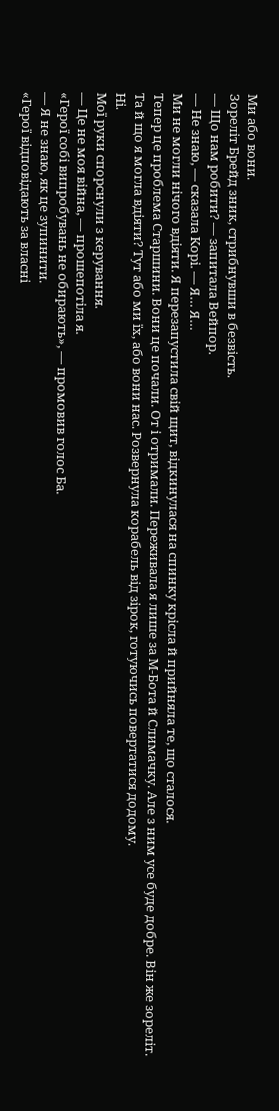Ми або вони.
Зореліт Брейд зник, стрибнувши в безвість.
— Що нам робити? — запитала Вейпор.
— Не знаю, — сказала Корі. — Я… Я…
Ми не могли нічого вдіяти. Я перезапустила свій щит, відкинулася на спинку крісла й прийняла те, що сталося.
Тепер це проблема Старшини. Вони це почали. От і отримали. Переживала я лише за М-Бота й Слимачку. Але з ним усе буде добре. Він же зореліт.
Та й що я могла вдіяти? Тут або ми їх, або вони нас. Розвернула корабель від зірок, готуючись повертатися додому.
Ні.
Мої руки спорснули з керування.
— Це не моя війна, — прошепотіла я.
«Герої собі випробувань не обирають», — промовив голос Ба.
— Я не знаю, як це зупинити.
«Герої відповідають за власні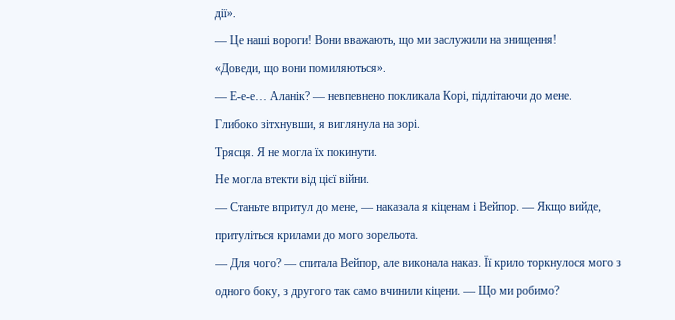дії».
— Це наші вороги! Вони вважають, що ми заслужили на знищення!
«Доведи, що вони помиляються».
— Е-е-е… Аланік? — невпевнено покликала Корі, підлітаючи до мене.
Глибоко зітхнувши, я виглянула на зорі.
Трясця. Я не могла їх покинути.
Не могла втекти від цієї війни.
— Станьте впритул до мене, — наказала я кіценам і Вейпор. — Якщо вийде, притуліться крилами до мого зорельота.
— Для чого? — спитала Вейпор, але виконала наказ. Її крило торкнулося мого з одного боку, з другого так само вчинили кіцени. — Що ми робимо?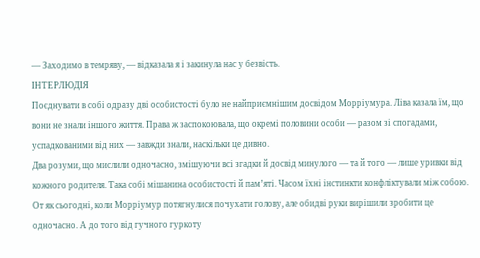— Заходимо в темряву, — відказала я і закинула нас у безвість.
ІНТЕРЛЮДІЯ
Поєднувати в собі одразу дві особистості було не найприємнішим досвідом Морріумура. Ліва казала їм, що вони не знали іншого життя. Права ж заспокоювала, що окремі половини особи — разом зі спогадами, успадкованими від них — завжди знали, наскільки це дивно.
Два розуми, що мислили одночасно, змішуючи всі згадки й досвід минулого — та й того — лише уривки від кожного родителя. Така собі мішанина особистості й пам’яті. Часом їхні інстинкти конфліктували між собою. От як сьогодні, коли Морріумур потягнулися почухати голову, але обидві руки вирішили зробити це одночасно. А до того від гучного гуркоту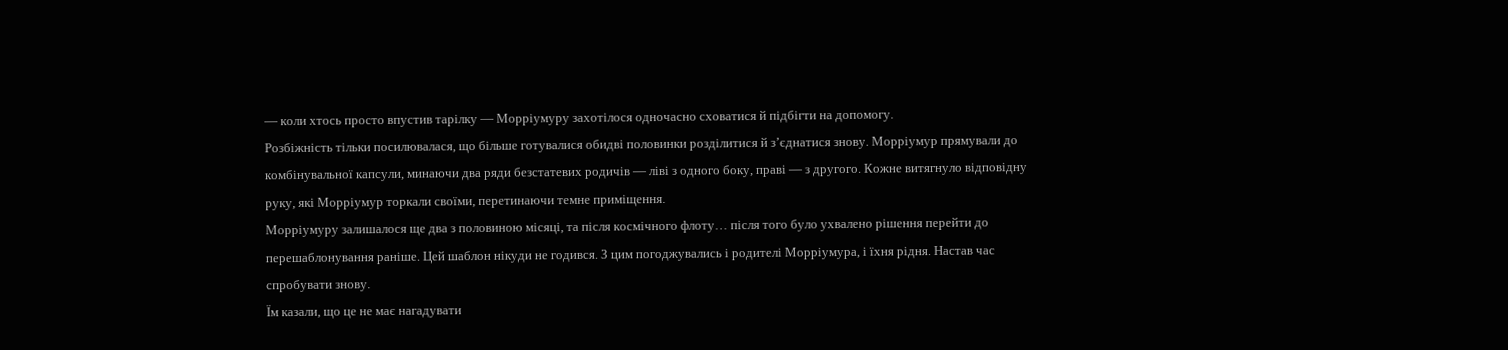— коли хтось просто впустив тарілку — Морріумуру захотілося одночасно сховатися й підбігти на допомогу.
Розбіжність тільки посилювалася, що більше готувалися обидві половинки розділитися й з’єднатися знову. Морріумур прямували до комбінувальної капсули, минаючи два ряди безстатевих родичів — ліві з одного боку, праві — з другого. Кожне витягнуло відповідну руку, які Морріумур торкали своїми, перетинаючи темне приміщення.
Морріумуру залишалося ще два з половиною місяці, та після космічного флоту… після того було ухвалено рішення перейти до перешаблонування раніше. Цей шаблон нікуди не годився. З цим погоджувались і родителі Морріумура, і їхня рідня. Настав час спробувати знову.
Їм казали, що це не має нагадувати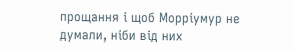прощання і щоб Морріумур не думали, ніби від них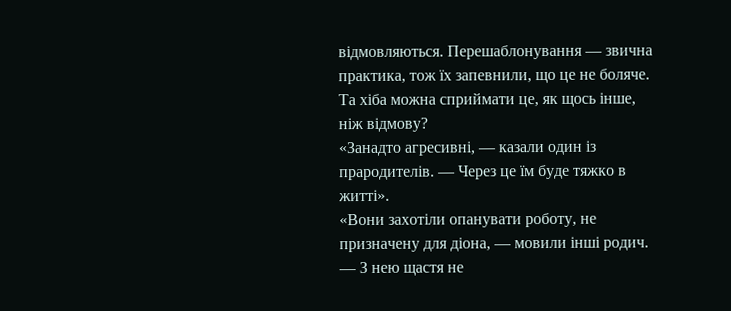відмовляються. Перешаблонування — звична практика, тож їх запевнили, що це не боляче. Та хіба можна сприймати це, як щось інше, ніж відмову?
«Занадто агресивні, — казали один із прародителів. — Через це їм буде тяжко в житті».
«Вони захотіли опанувати роботу, не призначену для діона, — мовили інші родич. — З нею щастя не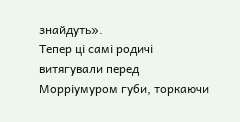знайдуть».
Тепер ці самі родичі витягували перед Морріумуром губи, торкаючи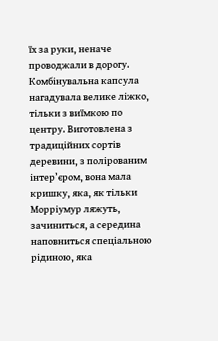їх за руки, неначе проводжали в дорогу. Комбінувальна капсула нагадувала велике ліжко, тільки з виїмкою по центру. Виготовлена з традиційних сортів деревини, з полірованим інтер’єром, вона мала кришку, яка, як тільки Морріумур ляжуть, зачиниться, а середина наповниться спеціальною рідиною, яка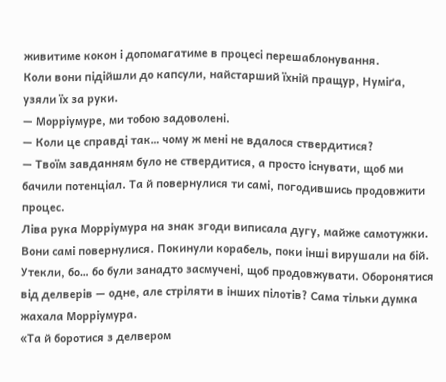живитиме кокон і допомагатиме в процесі перешаблонування.
Коли вони підійшли до капсули, найстарший їхній пращур, Нуміґа, узяли їх за руки.
— Морріумуре, ми тобою задоволені.
— Коли це справді так… чому ж мені не вдалося ствердитися?
— Твоїм завданням було не ствердитися, а просто існувати, щоб ми бачили потенціал. Та й повернулися ти самі, погодившись продовжити процес.
Ліва рука Морріумура на знак згоди виписала дугу, майже самотужки. Вони самі повернулися. Покинули корабель, поки інші вирушали на бій. Утекли, бо… бо були занадто засмучені, щоб продовжувати. Оборонятися від делверів — одне, але стріляти в інших пілотів? Сама тільки думка жахала Морріумура.
«Та й боротися з делвером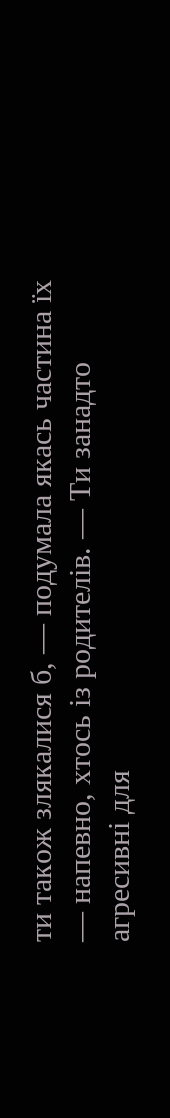ти також злякалися б, — подумала якась частина їх — напевно, хтось із родителів. — Ти занадто агресивні для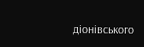діонівського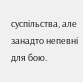суспільства, але занадто непевні для бою.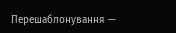Перешаблонування —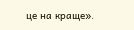це на краще».